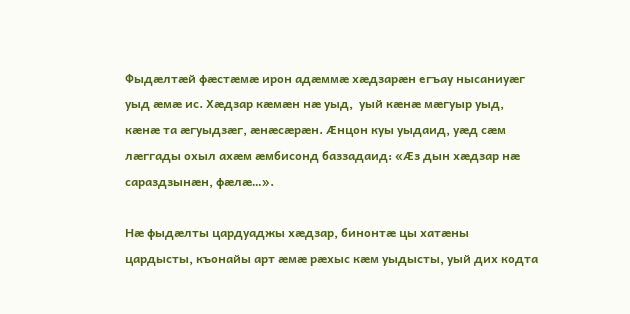Фыдӕлтӕй фӕстӕмӕ ирон адӕммӕ хӕдзарӕн егъау нысаниуӕг уыд ӕмӕ ис. Хӕдзар кӕмӕн нӕ уыд,  уый кӕнӕ мӕгуыр уыд, кӕнӕ та ӕгуыдзӕг, ӕнӕсӕрӕн. Ӕнцон куы уыдаид, уӕд сӕм лӕггады охыл ахӕм ӕмбисонд баззадаид: «Ӕз дын хӕдзар нӕ сараздзынӕн, фӕлӕ…».

Нӕ фыдӕлты цардуаджы хӕдзар, бинонтӕ цы хатӕны цардысты, къонайы арт ӕмӕ рӕхыс кӕм уыдысты, уый дих кодта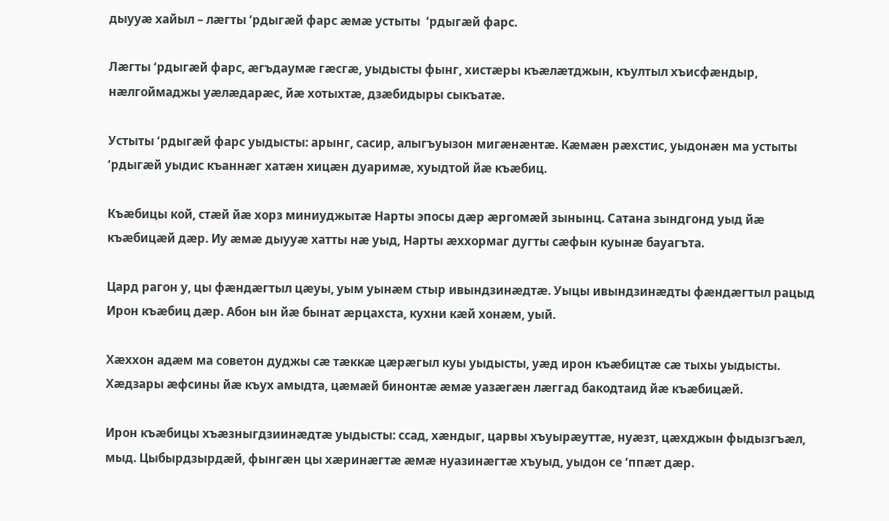дыууӕ хайыл – лӕгты ‘рдыгӕй фарс ӕмӕ устыты  ‘рдыгӕй фарс.

Лӕгты ‘рдыгӕй фарс, ӕгъдаумӕ гӕсгӕ, уыдысты фынг, хистӕры къӕлӕтджын, къултыл хъисфӕндыр, нӕлгоймаджы уӕлӕдарӕс, йӕ хотыхтӕ, дзӕбидыры сыкъатӕ.

Устыты ‘рдыгӕй фарс уыдысты: арынг, сасир, алыгъуызон мигӕнӕнтӕ. Кӕмӕн рӕхстис, уыдонӕн ма устыты ‘рдыгӕй уыдис къаннӕг хатӕн хицӕн дуаримӕ, хуыдтой йӕ къӕбиц.

Къӕбицы кой, стӕй йӕ хорз миниуджытӕ Нарты эпосы дӕр ӕргомӕй зынынц. Сатана зындгонд уыд йӕ къӕбицӕй дӕр. Иу ӕмӕ дыууӕ хатты нӕ уыд, Нарты ӕххормаг дугты сӕфын куынӕ бауагъта.

Цард рагон у, цы фӕндӕгтыл цӕуы, уым уынӕм стыр ивындзинӕдтӕ. Уыцы ивындзинӕдты фӕндӕгтыл рацыд Ирон къӕбиц дӕр. Абон ын йӕ бынат ӕрцахста, кухни кӕй хонӕм, уый.

Хӕххон адӕм ма советон дуджы сӕ тӕккӕ цӕрӕгыл куы уыдысты, уӕд ирон къӕбицтӕ сӕ тыхы уыдысты. Хӕдзары ӕфсины йӕ къух амыдта, цӕмӕй бинонтӕ ӕмӕ уазӕгӕн лӕггад бакодтаид йæ къӕбицӕй.

Ирон къӕбицы хъӕзныгдзиинӕдтӕ уыдысты: ссад, хӕндыг, царвы хъуырӕуттӕ, нуӕзт, цӕхджын фыдызгъӕл, мыд. Цыбырдзырдӕй, фынгӕн цы хӕринӕгтӕ ӕмӕ нуазинӕгтӕ хъуыд, уыдон се ‘ппæт дӕр.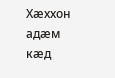Хӕххон адӕм кӕд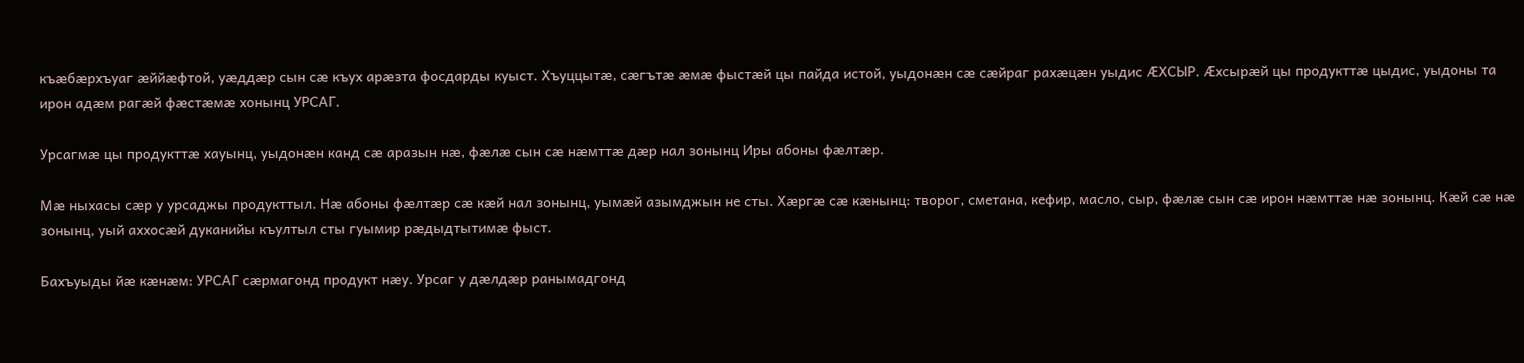къӕбӕрхъуаг ӕййӕфтой, уӕддӕр сын сӕ къух арӕзта фосдарды куыст. Хъуццытӕ, сӕгътӕ ӕмӕ фыстӕй цы пайда истой, уыдонӕн сӕ сӕйраг рахӕцӕн уыдис ÆХСЫР. Ӕхсырӕй цы продукттӕ цыдис, уыдоны та ирон адӕм рагӕй фӕстӕмӕ хонынц УРСАГ.

Урсагмӕ цы продукттӕ хауынц, уыдонӕн канд сӕ аразын нӕ, фӕлӕ сын сӕ нӕмттӕ дӕр нал зонынц Иры абоны фӕлтӕр.

Мӕ ныхасы сӕр у урсаджы продукттыл. Нӕ абоны фӕлтӕр сӕ кӕй нал зонынц, уымӕй азымджын не сты. Хӕргӕ сӕ кӕнынц: творог, сметана, кефир, масло, сыр, фӕлӕ сын сӕ ирон нӕмттӕ нӕ зонынц. Кӕй сӕ нӕ зонынц, уый аххосӕй дуканийы къултыл сты гуымир рӕдыдтытимӕ фыст.

Бахъуыды йӕ кӕнӕм: УРСАГ сӕрмагонд продукт нӕу. Урсаг у дӕлдӕр ранымадгонд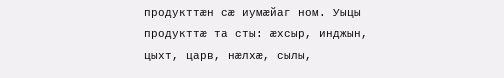продукттӕн сӕ иумӕйаг ном. Уыцы продукттӕ та сты: æхсыр, инджын, цыхт, царв, нӕлхӕ, сылы,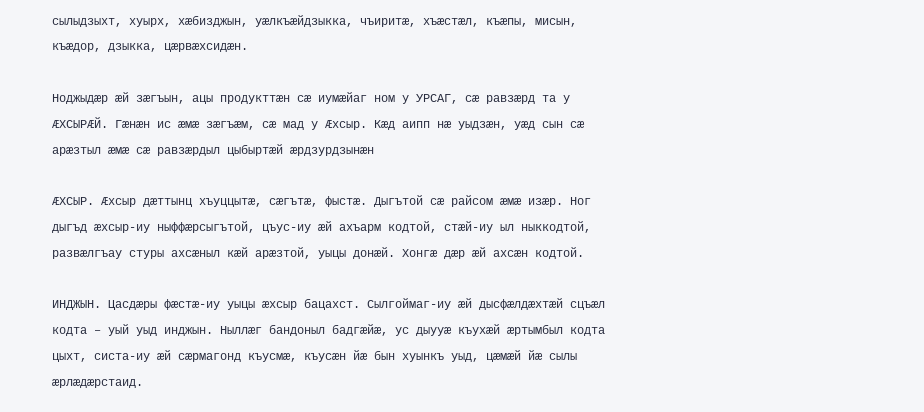сылыдзыхт, хуырх, хӕбизджын, уӕлкъӕйдзыкка, чъиритӕ, хъӕстӕл, къӕпы, мисын, къӕдор, дзыкка, цӕрвӕхсидӕн.

Ноджыдӕр ӕй зӕгъын, ацы продукттӕн сӕ иумӕйаг ном у УРСАГ, сӕ равзӕрд та у ÆХСЫРÆЙ. Гӕнӕн ис ӕмӕ зӕгъӕм, сӕ мад у Ӕхсыр. Кӕд аипп нӕ уыдзӕн, уӕд сын сӕ арӕзтыл ӕмӕ сӕ равзӕрдыл цыбыртӕй ӕрдзурдзынӕн

ÆХСЫР. Æхсыр дæттынц хъуццытæ, сæгътæ, фыстæ. Дыгътой сæ райсом æмæ изæр. Ног дыгъд æхсыр-иу ныффæрсыгътой, цъус-иу æй ахъарм кодтой, стæй-иу ыл ныккодтой, развæлгъау стуры ахсæныл кæй арæзтой, уыцы донæй. Хонгæ дæр æй ахсæн кодтой.

ИНДЖЫН. Цасдæры фæстæ-иу уыцы æхсыр бацахст. Сылгоймаг-иу æй дысфæлдæхтæй сцъæл кодта – уый уыд инджын. Ныллæг бандоныл бадгæйæ, ус дыууæ къухæй æртымбыл кодта цыхт, систа-иу æй сæрмагонд къусмæ, къусæн йæ бын хуынкъ уыд, цæмæй йæ сылы æрлæдæрстаид.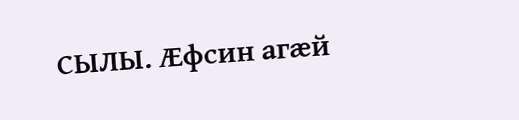СЫЛЫ. Ӕфсин агӕй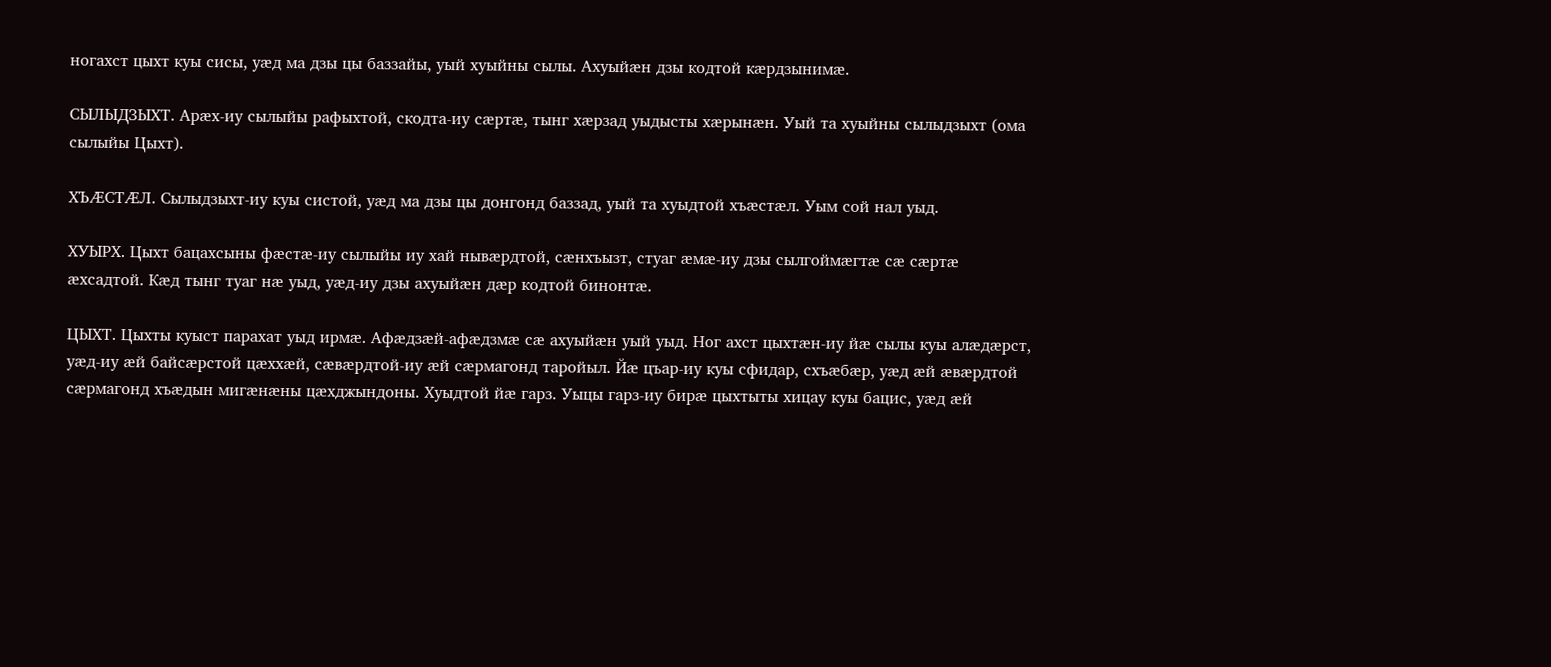ногахст цыхт куы сисы, уӕд ма дзы цы баззайы, уый хуыйны сылы. Ахуыйӕн дзы кодтой кӕрдзынимӕ.

СЫЛЫДЗЫХТ. Арӕх-иу сылыйы рафыхтой, скодта-иу сӕртӕ, тынг хӕрзад уыдысты хӕрынӕн. Уый та хуыйны сылыдзыхт (ома сылыйы Цыхт).

ХЪÆСТÆЛ. Сылыдзыхт-иу куы систой, уӕд ма дзы цы донгонд баззад, уый та хуыдтой хъӕстӕл. Уым сой нал уыд.

ХУЫРХ. Цыхт бацахсыны фӕстӕ-иу сылыйы иу хай нывӕрдтой, сӕнхъызт, стуаг ӕмӕ-иу дзы сылгоймæгтæ сӕ сӕртӕ æхсадтой. Кӕд тынг туаг нӕ уыд, уӕд-иу дзы ахуыйӕн дӕр кодтой бинонтӕ.

ЦЫХТ. Цыхты куыст парахат уыд ирмӕ. Афӕдзӕй-афӕдзмӕ сӕ ахуыйӕн уый уыд. Ног ахст цыхтӕн-иу йӕ сылы куы алӕдӕрст, уӕд-иу ӕй байсӕрстой цӕххӕй, сæвӕрдтой-иу ӕй сӕрмагонд таройыл. Йӕ цъар-иу куы сфидар, схъӕбӕр, уӕд ӕй ӕвӕрдтой сӕрмагонд хъӕдын мигӕнӕны цӕхджындоны. Хуыдтой йӕ гарз. Уыцы гарз-иу бирӕ цыхтыты хицау куы бацис, уӕд ӕй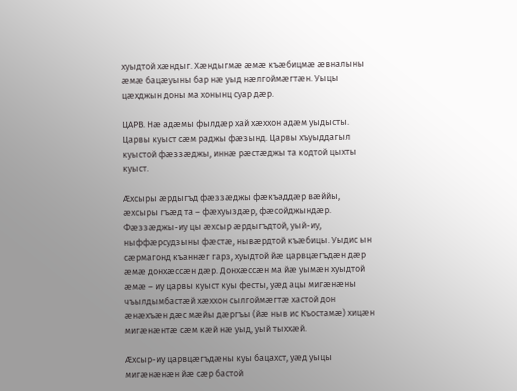хуыдтой хӕндыг. Хӕндыгмӕ ӕмӕ къӕбицмӕ ӕвналыны ӕмӕ бацӕуыны бар нӕ уыд нӕлгоймӕгтӕн. Уыцы цӕхджын доны ма хонынц суар дӕр.

ЦАРВ. Нӕ адӕмы фылдӕр хай хӕххон адӕм уыдысты. Царвы куыст сӕм раджы фӕзынд. Царвы хъуыддагыл куыстой фӕззӕджы, иннӕ рӕстӕджы та кодтой цыхты куыст.

Ӕхсыры ӕрдыгъд фӕззӕджы фӕкъаддӕр вӕййы, ӕхсыры гъӕд та – фӕхуыздӕр, фӕсойджындӕр. Фӕззӕджы-иу цы ӕхсыр ӕрдыгъдтой, уый-иу, ныффӕрсудзыны фӕстӕ, нывӕрдтой къӕбицы. Уыдис ын сӕрмагонд къаннӕг гарз, хуыдтой йӕ царвцӕгъдӕн дӕр ӕмӕ донхӕссӕн дӕр. Донхӕссӕн ма йӕ уымӕн хуыдтой ӕмӕ – иу царвы куыст куы фесты, уӕд ацы мигӕнӕны чъылдымбастӕй хӕххон сылгоймӕгтӕ хастой дон ӕнӕхъӕн дӕс мӕйы дӕргъы (йӕ ныв ис Къостамӕ) хицӕн мигӕнӕнтӕ сӕм кӕй нӕ уыд, уый тыххӕй.

Ӕхсыр-иу царвцæгъдӕны куы бацахст, уӕд уыцы мигӕнӕнӕн йӕ сӕр бастой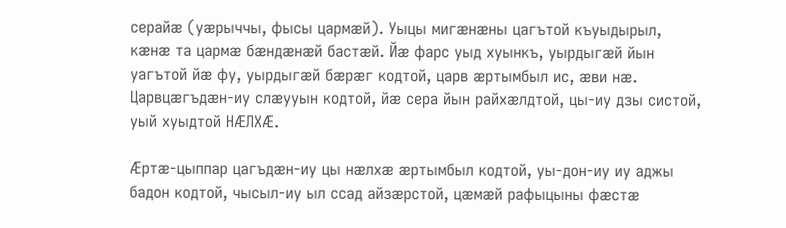серайӕ (уӕрыччы, фысы цармӕй). Уыцы мигӕнӕны цагътой къуыдырыл, кӕнӕ та цармӕ бӕндӕнӕй бастӕй. Йӕ фарс уыд хуынкъ, уырдыгӕй йын уагътой йӕ фу, уырдыгӕй бӕрӕг кодтой, царв ӕртымбыл ис, ӕви нӕ. Царвцӕгъдӕн-иу слӕууын кодтой, йӕ сера йын райхӕлдтой, цы-иу дзы систой, уый хуыдтой НÆЛХÆ.

Ӕртӕ-цыппар цагъдӕн-иу цы нӕлхӕ ӕртымбыл кодтой, уы-дон-иу иу аджы бадон кодтой, чысыл-иу ыл ссад айзӕрстой, цӕмӕй рафыцыны фӕстӕ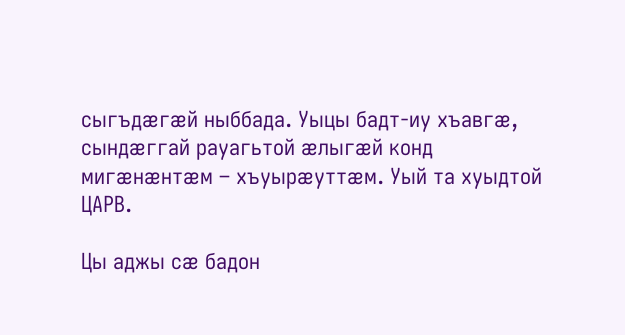сыгъдӕгӕй ныббада. Уыцы бадт-иу хъавгӕ, сындӕггай рауагьтой ӕлыгӕй конд мигӕнӕнтӕм – хъуырӕуттӕм. Уый та хуыдтой ЦАРВ.

Цы аджы сӕ бадон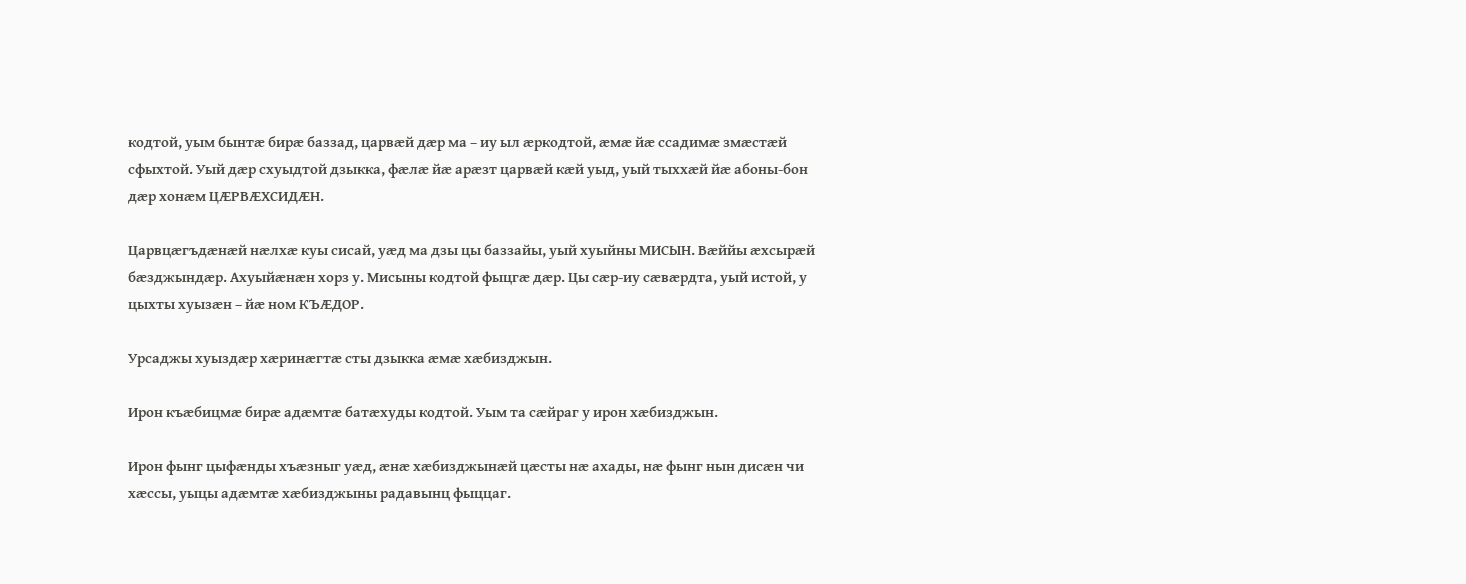кодтой, уым бынтӕ бирӕ баззад, царвӕй дӕр ма – иу ыл ӕркодтой, ӕмӕ йӕ ссадимӕ змӕстӕй сфыхтой. Уый дӕр схуыдтой дзыкка, фӕлӕ йӕ арӕзт царвӕй кӕй уыд, уый тыххӕй йӕ абоны-бон дӕр хонӕм ЦÆРВÆХСИДÆН.

Царвцӕгъдӕнӕй нӕлхӕ куы сисай, уӕд ма дзы цы баззайы, уый хуыйны МИСЫН. Вӕййы ӕхсырӕй бӕзджындӕр. Ахуыйӕнӕн хорз у. Мисыны кодтой фыцгæ дӕр. Цы сӕр-иу сӕвӕрдта, уый истой, у цыхты хуызӕн – йӕ ном КЪÆДОР.

Урсаджы хуыздӕр хӕринӕгтӕ сты дзыкка ӕмӕ хӕбизджын.

Ирон къӕбицмӕ бирӕ адӕмтӕ батӕхуды кодтой. Уым та сӕйраг у ирон хӕбизджын.

Ирон фынг цыфӕнды хъӕзныг уӕд, ӕнӕ хӕбизджынӕй цӕсты нӕ ахады, нӕ фынг нын дисӕн чи хӕссы, уыцы адӕмтӕ хӕбизджыны радавынц фыццаг.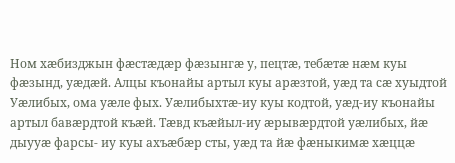Ном хӕбизджын фӕстӕдӕр фӕзынгӕ у, пецтӕ, тебӕтӕ нӕм куы фӕзынд, уӕдӕй. Алцы къонайы артыл куы арӕзтой, уӕд та сӕ хуыдтой Уӕлибых, ома уӕле фых. Уӕлибыхтӕ-иу куы кодтой, уӕд-иу къонайы артыл бавӕрдтой къӕй. Тӕвд къӕйыл-иу ӕрывӕрдтой уӕлибых, йӕ дыууӕ фарсы- иу куы ахъӕбӕр сты, уӕд та йӕ фӕныкимӕ хӕццӕ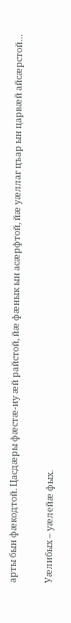арты бын фӕкодтой. Цасдӕры фӕстӕ-иу ӕй райстой, йӕ фӕнык ын асӕрфтой, йӕ уӕллаг цъар ын царвӕй айсӕрстой…

Уӕлибых – уӕлейӕ фых.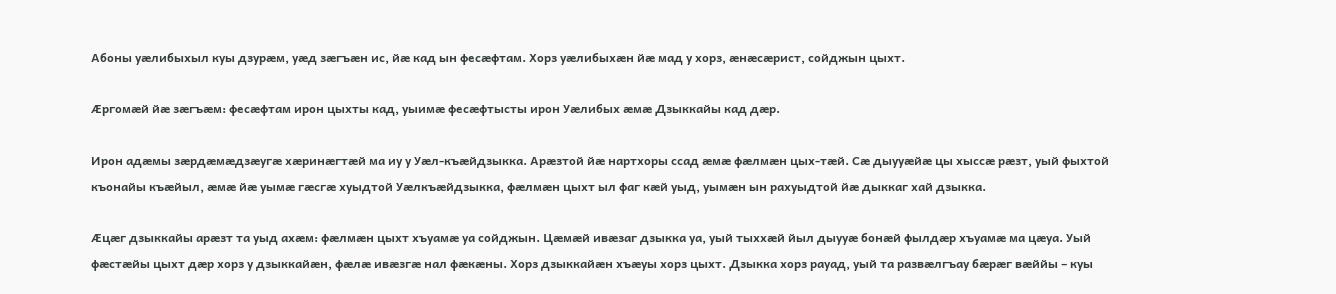Абоны уӕлибыхыл куы дзурӕм, уӕд зӕгъӕн ис, йӕ кад ын фесӕфтам. Хорз уӕлибыхӕн йӕ мад у хорз, ӕнӕсӕрист, сойджын цыхт.

Ӕргомӕй йӕ зӕгъӕм: фесӕфтам ирон цыхты кад, уыимӕ фесӕфтысты ирон Уӕлибых ӕмӕ Дзыккайы кад дӕр.

Ирон адӕмы зӕрдӕмӕдзӕугӕ хӕринӕгтӕй ма иу у Уӕл-къӕйдзыкка. Арӕзтой йӕ нартхоры ссад ӕмӕ фӕлмӕн цых-тӕй. Сӕ дыууӕйӕ цы хыссӕ рӕзт, уый фыхтой къонайы къӕйыл, ӕмӕ йӕ уымӕ гӕсгӕ хуыдтой Уӕлкъӕйдзыкка, фӕлмӕн цыхт ыл фаг кӕй уыд, уымӕн ын рахуыдтой йӕ дыккаг хай дзыкка.

Ӕцӕг дзыккайы арӕзт та уыд ахӕм: фӕлмӕн цыхт хъуамӕ уа сойджын. Цӕмӕй ивӕзаг дзыкка уа, уый тыххӕй йыл дыууӕ бонӕй фылдӕр хъуамӕ ма цӕуа. Уый фӕстӕйы цыхт дӕр хорз у дзыккайӕн, фӕлӕ ивӕзгӕ нал фӕкӕны. Хорз дзыккайӕн хъӕуы хорз цыхт. Дзыкка хорз рауад, уый та развӕлгъау бӕрӕг вӕййы – куы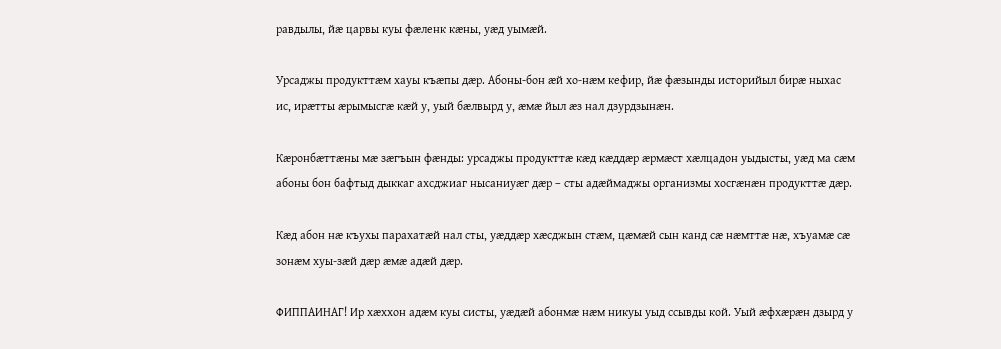равдылы, йӕ царвы куы фӕленк кӕны, уӕд уымӕй.

Урсаджы продукттӕм хауы къӕпы дӕр. Абоны-бон ӕй хо-нӕм кефир, йӕ фӕзынды историйыл бирӕ ныхас ис, ирӕтты ӕрымысгӕ кӕй у, уый бӕлвырд у, ӕмӕ йыл ӕз нал дзурдзынӕн.

Кӕронбӕттӕны мӕ зӕгъын фӕнды: урсаджы продукттӕ кӕд кӕддӕр ӕрмӕст хӕлцадон уыдысты, уӕд ма сӕм абоны бон бафтыд дыккаг ахсджиаг нысаниуӕг дӕр – сты адӕймаджы организмы хосгӕнӕн продукттӕ дӕр.

Кӕд абон нӕ къухы парахатӕй нал сты, уӕддӕр хӕсджын стӕм, цӕмӕй сын канд сӕ нӕмттӕ нӕ, хъуамӕ сӕ зонӕм хуы-зӕй дӕр ӕмӕ адӕй дӕр.

ФИППАИНАГ! Ир хӕххон адӕм куы систы, уӕдӕй абонмӕ нӕм никуы уыд ссывды кой. Уый ӕфхӕрӕн дзырд у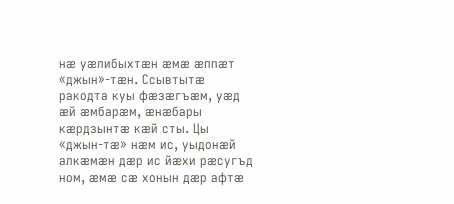нӕ уӕлибыхтӕн ӕмӕ ӕппӕт «джын»-тӕн. Ссывтытӕ ракодта куы фæзæгъæм, уӕд ӕй ӕмбарӕм, ӕнӕбары кӕрдзынтӕ кӕй сты. Цы «джын-тӕ» нӕм ис, уыдонӕй алкӕмӕн дӕр ис йӕхи рӕсугъд ном, ӕмӕ сӕ хонын дӕр афтӕ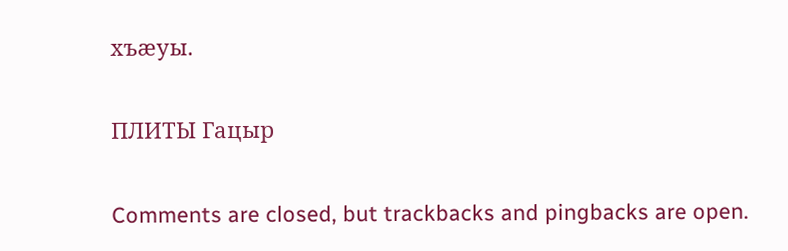хъӕуы.

ПЛИТЫ Гацыр

Comments are closed, but trackbacks and pingbacks are open.